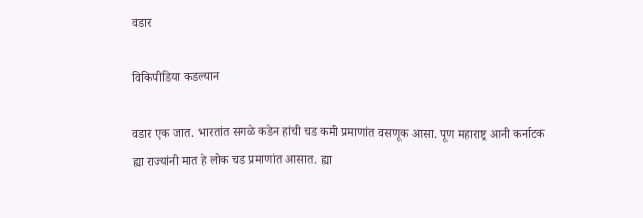वडार

विकिपीडिया कडल्यान

वडार एक जात. भारतांत सगळे कडेन हांची चड कमी प्रमाणांत वसणूक आसा. पूण महाराष्ट्र आनी कर्नाटक ह्या राज्यांनी मात हे लोक चड प्रमाणांत आसात. ह्या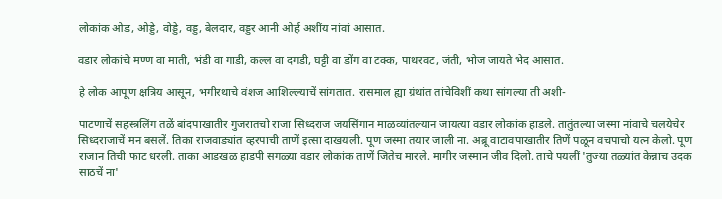लोकांक ओड, ओड्डे, वोड्डे, वड्ड, बेलदार, वड्डर आनी ओर्ह अशींय नांवां आसात.

वडार लोकांचे मण्ण वा माती, भंडी वा गाडी, कल्ल वा दगडी, घट्टी वा डोंग वा टक्क, पाथरवट, जंती, भोज जायते भेद आसात.

हे लोक आपूण क्षत्रिय आसून, भगीरथाचे वंशज आशिल्ल्याचें सांगतात. रासमाल ह्या ग्रंथांत तांचेविशीं कथा सांगल्या ती अशी-

पाटणाचें सहस्त्रलिंग तळें बांदपाखातीर गुजरातचो राजा सिध्दराज जयसिंगान माळव्यांतल्यान जायत्या वडार लोकांक हाडले. तातुंतल्या जस्मा नांवाचे चलयेचेर सिध्दराजाचें मन बसलें. तिका राजवाड्यांत व्हरपाची ताणें इत्सा दाखयली. पूण जस्मा तयार जाली ना. अब्रू वाटावपाखातीर तिणें पळून वचपाचो यत्न केलो. पूण राजान तिची फाट धरली. ताका आडखळ हाडपी सगळ्या वडार लोकांक ताणें जितेच मारले. मागीर जस्मान जीव दिलो. ताचे पयलीं 'तुज्या तळ्यांत केन्नाच उदक साठचें ना'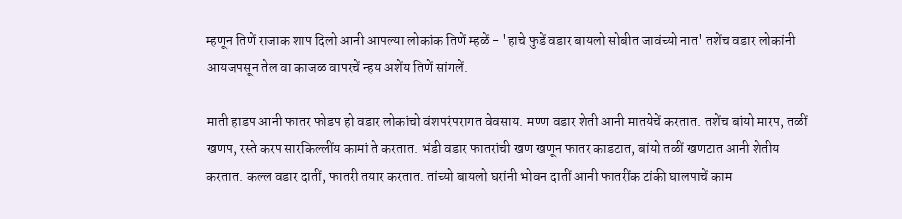म्हणून तिणें राजाक शाप दिलो आनी आपल्या लोकांक तिणें म्हळें - 'हाचे फुडें वडार बायलो सोबीत जावंच्यो नात' तशेंच वडार लोकांनी आयजपसून तेल वा काजळ वापरचें न्हय अशेंय तिणें सांगलें.

माती हाडप आनी फातर फोडप हो वडार लोकांचो वंशपरंपरागत वेवसाय. मण्ण वडार शेती आनी मातयेचें करतात. तशेंच बांयो मारप, तळीं खणप, रस्ते करप सारकिल्लींय कामां ते करतात. भंडी वडार फातरांची खण खणून फातर काडटात, बांयो तळीं खणटात आनी शेतीय करतात. कल्ल वडार दातीं, फातरी तयार करतात. तांच्यो बायलो घरांनी भोवन दातीं आनी फातरींक टांकी घालपाचें काम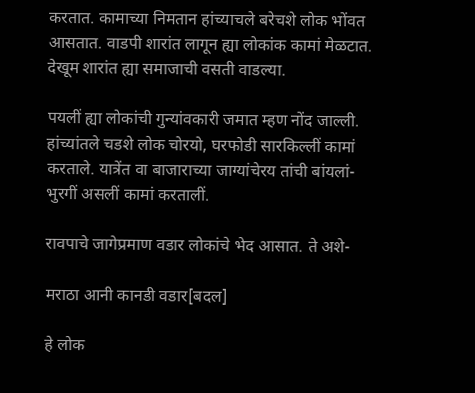करतात. कामाच्या निमतान हांच्याचले बरेचशे लोक भोंवत आसतात. वाडपी शारांत लागून ह्या लोकांक कामां मेळटात. देखूम शारांत ह्या समाजाची वसती वाडल्या.

पयलीं ह्या लोकांची गुन्यांवकारी जमात म्हण नोंद जाल्ली. हांच्यांतले चडशे लोक चोरयो, घरफोडी सारकिल्लीं कामां करताले. यात्रेंत वा बाजाराच्या जाग्यांचेरय तांची बांयलां- भुरगीं असलीं कामां करतालीं.

रावपाचे जागेप्रमाण वडार लोकांचे भेद आसात. ते अशे-

मराठा आनी कानडी वडार[बदल]

हे लोक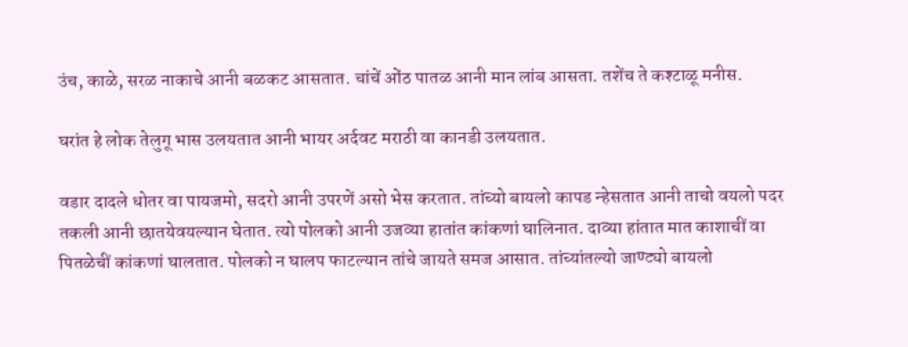उंच, काळे, सरळ नाकाचे आनी बळकट आसतात. चांचें ओंठ पातळ आनी मान लांब आसता. तशेंच ते कश्टाळू मनीस.

घरांत हे लोक तेलुगू भास उलयतात आनी भायर अर्दवट मराठी वा कानडी उलयतात.

वडार दादले धोतर वा पायजमो, सदरो आनी उपरणें असो भेस करतात. तांच्यो बायलो कापड न्हेसतात आनी ताचो वयलो पदर तकली आनी छातयेवयल्यान घेतात. त्यो पोलको आनी उजव्या हातांत कांकणां घालिनात. दाव्या हांतात मात काशाचीं वा पितळेचीं कांकणां घालतात. पोलको न घालप फाटल्यान तांचे जायते समज आसात. तांच्यांतल्यो जाण्ट्यो बायलो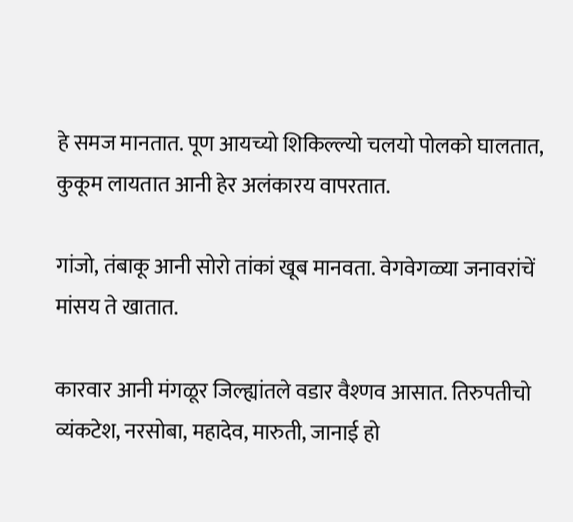हे समज मानतात. पूण आयच्यो शिकिल्ल्यो चलयो पोलको घालतात, कुकूम लायतात आनी हेर अलंकारय वापरतात.

गांजो, तंबाकू आनी सोरो तांकां खूब मानवता. वेगवेगळ्या जनावरांचें मांसय ते खातात.

कारवार आनी मंगळूर जिल्ह्यांतले वडार वैश्णव आसात. तिरुपतीचो व्यंकटेश, नरसोबा, महादेव, मारुती, जानाई हो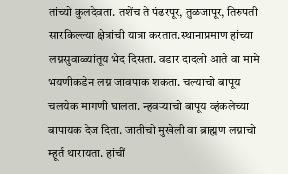तांच्यो कुलदेवता. तशेंच ते पंढरपूर, तुळजापूर, तिरुपती सारकिल्ल्या क्षेत्रांची यात्रा करतात.स्थानाप्रमाण हांच्या लग्नसुवाळ्यांतूय भेद दिसता. वडार दादलो आते वा मामे भयणीकडेन लग्न जावपाक शकता. चल्याचो बापूय चलयेक मागणी घालता. न्हवऱ्याचो बापूय व्हंकलेच्या बापायक देज दिता. जातीचो मुखेली वा ब्राह्मण लग्नाचो म्हूर्त थारायता. हांचीं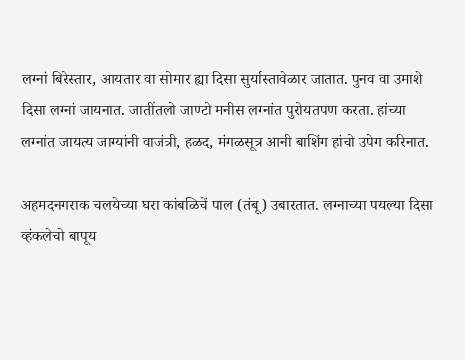लग्नां बिरेस्तार, आयतार वा सोमार ह्या दिसा सुर्यास्तावेळार जातात. पुनव वा उमाशे दिसा लग्नां जायनात. जातींतलो जाण्टो मनीस लग्नांत पुरोयतपण करता. हांच्या लग्नांत जायत्य जाग्यांनी वाजंत्री, हळद, मंगळसूत्र आनी बाशिंग हांचो उपेग करिनात.

अहमदनगराक चलयेच्या घरा कांबळिचें पाल (तंबू) उबारतात. लग्नाच्या पयल्या दिसा व्हंकलेचो बापूय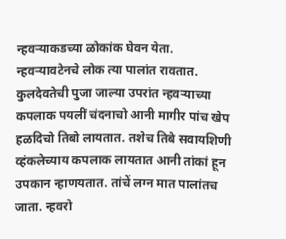न्हवऱ्याकडच्या ळोकांक घेवन येता. न्हवऱ्यावटेनचे लोक त्या पालांत रावतात. कुलदेवतेची पुजा जाल्या उपरांत न्हवऱ्याच्या कपलाक पयलीं चंदनाचो आनी मागीर पांच खेप हळदिचो तिबो लायतात. तशेच तिबे सवायशिणी व्हंकलेच्याय कपलाक लायतात आनी तांकां हून उपकान न्हाणयतात. तांचें लग्न मात पालांतच जाता. न्हवरो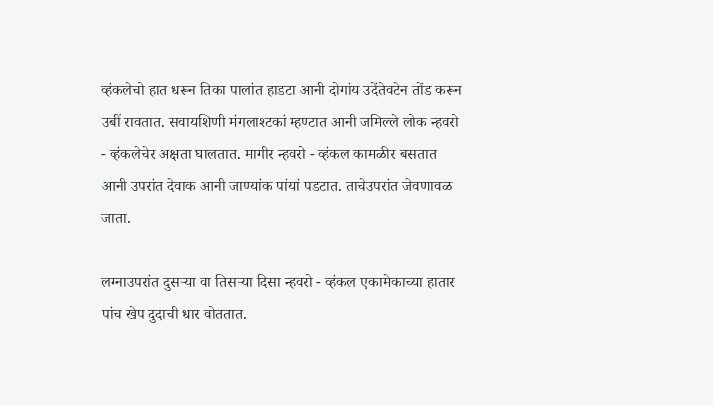व्हंकलेचो हात धरून तिका पालांत हाडटा आनी दोगांय उदेंतेवटेन तोंड करून उबीं रावतात. सवायशिणी मंगलाश्टकां म्हण्टात आनी जमिल्ले लोक न्हवरो - व्हंकलेचेर अक्षता घालतात. मागीर न्हवरो - व्हंकल कामळीर बसतात आनी उपरांत देवाक आनी जाण्यांक पांयां पडटात. ताचेउपरांत जेवणावळ जाता.

लग्नाउपरांत दुसऱ्या वा तिसऱ्या दिसा न्हवरो - व्हंकल एकामेकाच्या हातार पांच खेप दुदाची धार वोततात.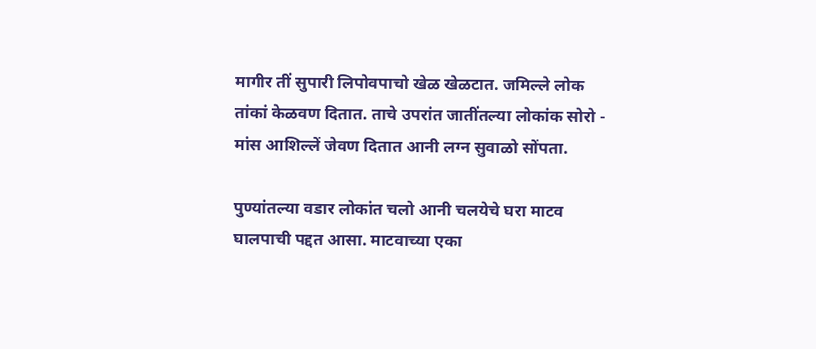मागीर तीं सुपारी लिपोवपाचो खेळ खेळटात. जमिल्ले लोक तांकां केळवण दितात. ताचे उपरांत जातींतल्या लोकांक सोरो - मांस आशिल्लें जेवण दितात आनी लग्न सुवाळो सोंपता.

पुण्यांतल्या वडार लोकांत चलो आनी चलयेचे घरा माटव घालपाची पद्दत आसा. माटवाच्या एका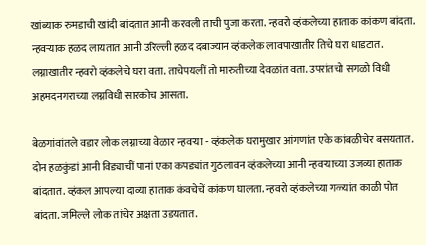खांब्याक रुमडाची खांदी बांदतात आनी करवली ताची पुजा करता. न्हवरो व्हंकलेच्या हाताक कांकण बांदता. न्हवऱ्याक हळद लायतात आनी उरिल्ली हळद दबाज्यान व्हंकलेक लावपाखातीर तिचे घरा धाडटात. लग्नाखातीर न्हवरो व्हंकलेचे घरा वता. ताचेपयलीं तो मारुतीच्या देवळांत वता. उपरांतचो सगळो विधी अहमदनगराच्या लग्नविधी सारकोच आसता.

बेळगांवांतले वडार लोक लग्नाच्या वेळार न्हवऱ्या - व्हंकलेक घरामुखार आंगणांत एके कांबळीचेर बसयतात. दोन हळकुंडां आनी विड्याचीं पानां एका कपड्यांत गुठलावन व्हंकलेच्या आनी न्हवऱ्याच्या उजव्या हाताक बांदतात. व्हंकल आपल्या दाव्या हाताक कंवचेचें कांकण घालता. न्हवरो व्हंकलेच्या गळ्यांत काळी पोत बांदता. जमिल्ले लोक तांचेर अक्षता उडयतात.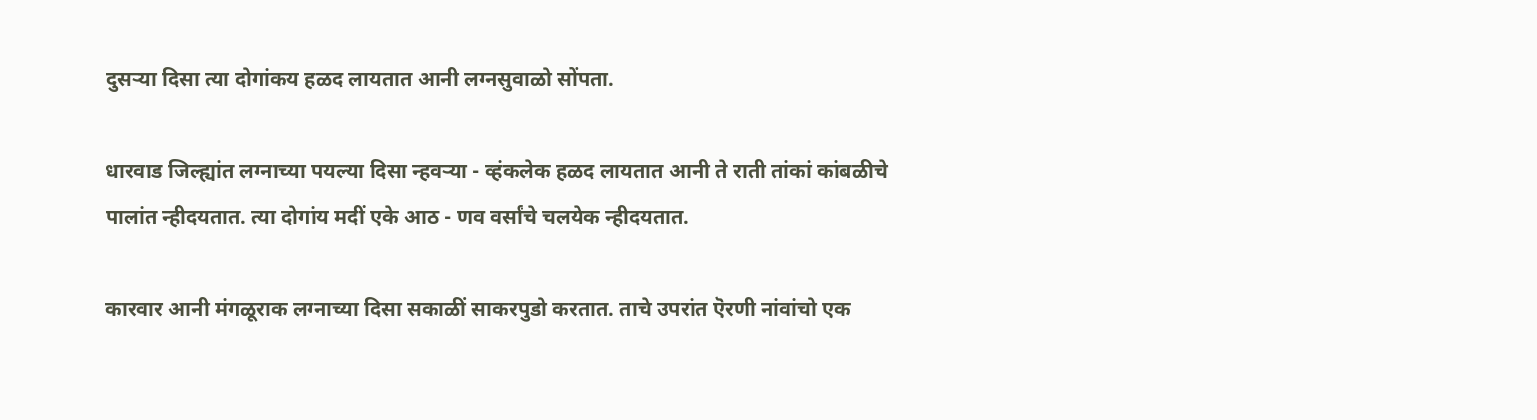दुसऱ्या दिसा त्या दोगांकय हळद लायतात आनी लग्नसुवाळो सोंपता.

धारवाड जिल्ह्यांत लग्नाच्या पयल्या दिसा न्हवऱ्या - व्हंकलेक हळद लायतात आनी ते राती तांकां कांबळीचे पालांत न्हीदयतात. त्या दोगांय मदीं एके आठ - णव वर्सांचे चलयेक न्हीदयतात.

कारवार आनी मंगळूराक लग्नाच्या दिसा सकाळीं साकरपुडो करतात. ताचे उपरांत ऎरणी नांवांचो एक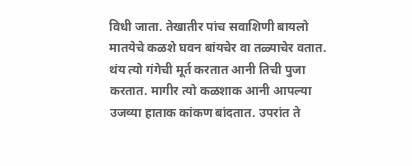विधी जाता. तेखातीर पांच सवाशिणी बायलो मातयेचे कळशे घवन बांयचेर वा तळ्याचेर वतात. थंय त्यो गंगेची मूर्त करतात आनी तिची पुजा करतात. मागीर त्यो कळशाक आनी आपल्या उजव्या हाताक कांकण बांदतात. उपरांत ते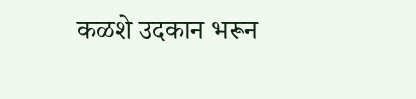कळशे उदकान भरून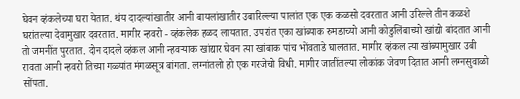घेवन व्हंकलेच्या घरा येतात. थंय दादल्यांखातीर आनी बायलांखातीर उबारिल्ल्या पालांत एक एक कळसो दवरतात आनी उरिल्ले तीन कळशे घरांतल्या देवामुखार दवरतात. मागीर न्हवरो - व्हंकलेक हळद लायतात. उपरांत एका खांब्याक रुमडाच्यो आनी कोडुलिंबाच्यो खांद्यो बांदतात आनी तो जमनींत पुरतात. दोन दादले व्हंकल आनी न्हवऱ्याक खांद्यार घेवन त्या खांबाक पांच भोंवताडे घालतात. मागीर व्हंकल त्या खांब्यामुखार उबी रावता आनी न्हवरो तिच्या गळ्यांत मंगळसूत्र बांगता. लग्नांतलो हो एक गरजेचो विधी. मागीर जातींतल्या लोकांक जेवण दितात आनी लग्नसुवाळो सोंपता.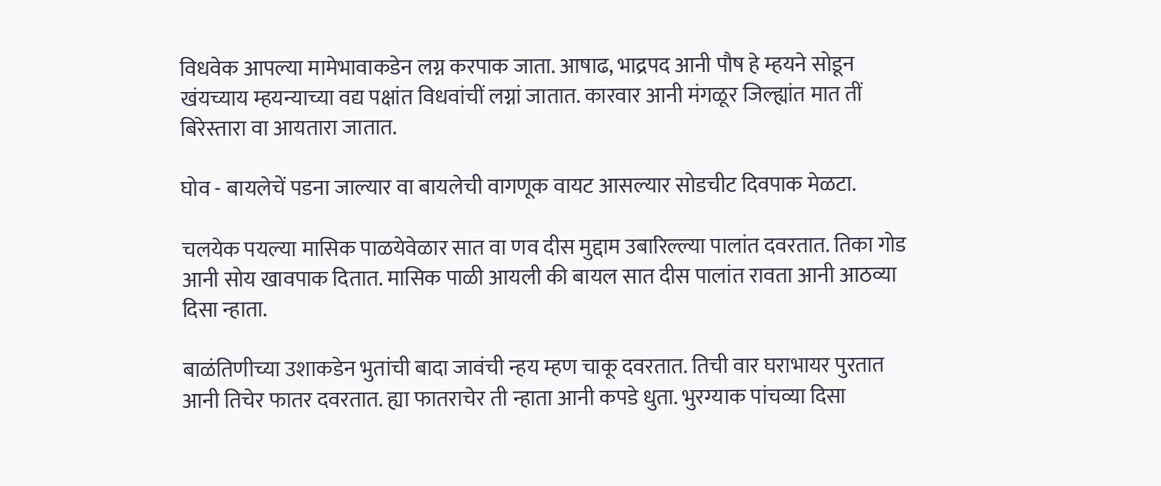विधवेक आपल्या मामेभावाकडेन लग्न करपाक जाता. आषाढ, भाद्रपद आनी पौष हे म्हयने सोडून खंयच्याय म्हयन्याच्या वद्य पक्षांत विधवांचीं लग्नां जातात. कारवार आनी मंगळूर जिल्ह्यांत मात तीं बिरेस्तारा वा आयतारा जातात.

घोव - बायलेचें पडना जाल्यार वा बायलेची वागणूक वायट आसल्यार सोडचीट दिवपाक मेळटा.

चलयेक पयल्या मासिक पाळयेवेळार सात वा णव दीस मुद्दाम उबारिल्ल्या पालांत दवरतात. तिका गोड आनी सोय खावपाक दितात. मासिक पाळी आयली की बायल सात दीस पालांत रावता आनी आठव्या दिसा न्हाता.

बाळंतिणीच्या उशाकडेन भुतांची बादा जावंची न्हय म्हण चाकू दवरतात. तिची वार घराभायर पुरतात आनी तिचेर फातर दवरतात. ह्या फातराचेर ती न्हाता आनी कपडे धुता. भुरग्याक पांचव्या दिसा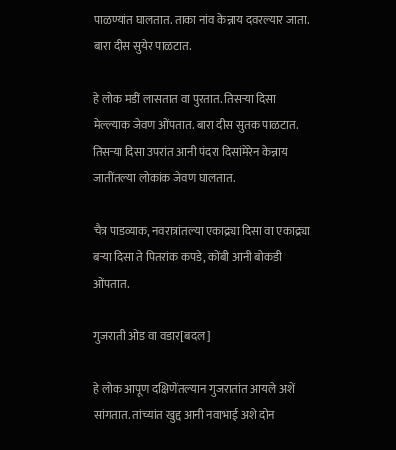पाळण्यांत घालतात. ताका नांव केन्नाय दवरल्यार जाता. बारा दीस सुयेर पाळटात.

हे लोक मडीं लासतात वा पुरतात. तिसऱ्या दिसा मेल्ल्याक जेवण ओंपतात. बारा दीस सुतक पाळटात. तिसऱ्या दिसा उपरांत आनी पंदरा दिसांमेरेन केन्नाय जातींतल्या लोकांक जेवण घालतात.

चैत्र पाडव्याक, नवरात्रांतल्या एकाद्र्या दिसा वा एकाद्र्या बऱ्या दिसा ते पितरांक कपडे, कोंबी आनी बोकडी ओंपतात.

गुजराती ओड वा वडार[बदल]

हे लोक आपूण दक्षिणेंतल्यान गुजरातांत आयले अशें सांगतात. तांच्यांत खुद्द आनी नवाभाई अशे दोन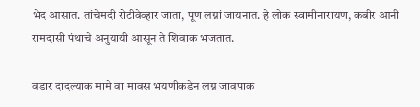भेद आसात. तांचेमदी रोटीवेव्हार जाता, पूण लग्नां जायनात. हे लोक स्वामीनारायण, कबीर आनी रामदासी पंथाचे अनुयायी आसून ते शिवाक भजतात.

वडार दादल्याक मामे वा मावस भयणीकडेन लग्न जावपाक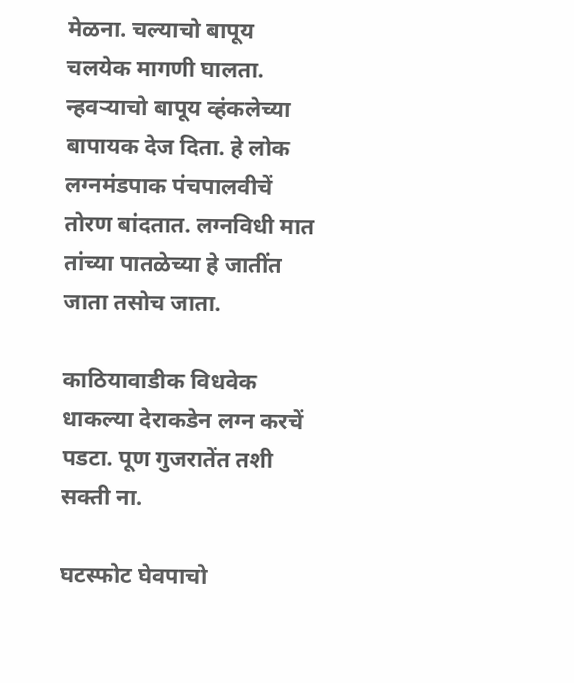मेळना. चल्याचो बापूय चलयेक मागणी घालता. न्हवऱ्याचो बापूय व्हंकलेच्या बापायक देज दिता. हे लोक लग्नमंडपाक पंचपालवीचें तोरण बांदतात. लग्नविधी मात तांच्या पातळेच्या हे जातींत जाता तसोच जाता.

काठियावाडीक विधवेक धाकल्या देराकडेन लग्न करचें पडटा. पूण गुजरातेंत तशी सक्ती ना.

घटस्फोट घेवपाचो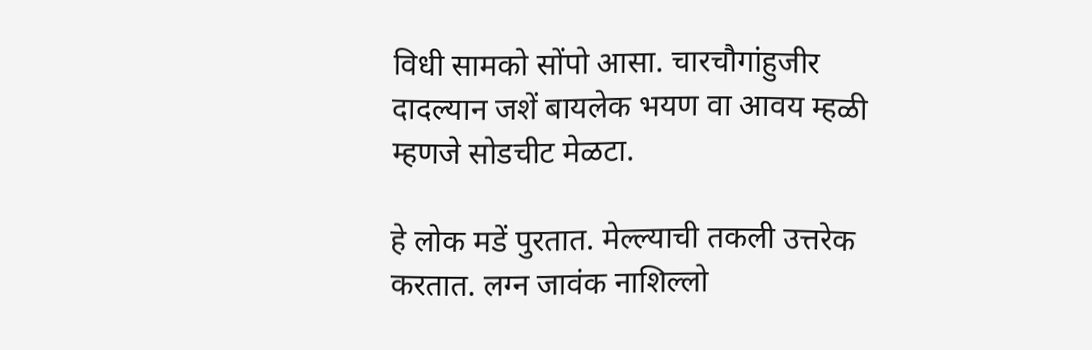विधी सामको सोंपो आसा. चारचौगांहुजीर दादल्यान जशें बायलेक भयण वा आवय म्हळी म्हणजे सोडचीट मेळटा.

हे लोक मडें पुरतात. मेल्ल्याची तकली उत्तरेक करतात. लग्न जावंक नाशिल्लो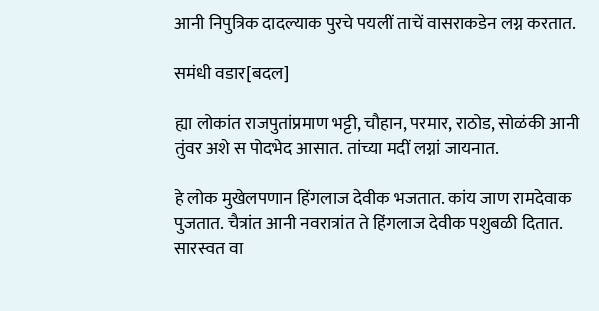आनी निपुत्रिक दादल्याक पुरचे पयलीं ताचें वासराकडेन लग्न करतात.

समंधी वडार[बदल]

ह्या लोकांत राजपुतांप्रमाण भट्टी, चौहान, परमार, राठोड, सोळंकी आनी तुंवर अशे स पोदभेद आसात. तांच्या मदीं लग्नां जायनात.

हे लोक मुखेलपणान हिंगलाज देवीक भजतात. कांय जाण रामदेवाक पुजतात. चैत्रांत आनी नवरात्रांत ते हिंगलाज देवीक पशुबळी दितात. सारस्वत वा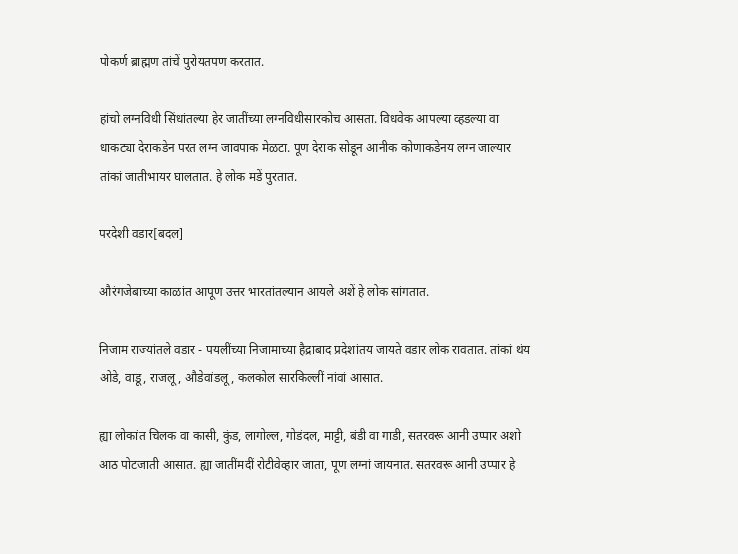पोकर्ण ब्राह्मण तांचें पुरोयतपण करतात.

हांचो लग्नविधी सिंधांतल्या हेर जातींच्या लग्नविधीसारकोच आसता. विधवेक आपल्या व्हडल्या वा धाकट्या देराकडेन परत लग्न जावपाक मेळटा. पूण देराक सोडून आनीक कोणाकडेनय लग्न जाल्यार तांकां जातीभायर घालतात. हे लोक मडें पुरतात.

परदेशी वडार[बदल]

औरंगजेबाच्या काळांत आपूण उत्तर भारतांतल्यान आयले अशें हे लोक सांगतात.

निजाम राज्यांतले वडार - पयलींच्या निजामाच्या हैद्राबाद प्रदेशांतय जायते वडार लोक रावतात. तांकां थंय ओडे, वाडू, राजलू, औडेवांडलू, कलकोल सारकिल्लीं नांवां आसात.

ह्या लोकांत चिलक वा कासी, कुंड, लागोल्ल, गोडंदल, माट्टी, बंडी वा गाडी, सतरवरू आनी उप्पार अशो आठ पोटजाती आसात. ह्या जातींमदीं रोटीवेव्हार जाता, पूण लग्नां जायनात. सतरवरू आनी उप्पार हे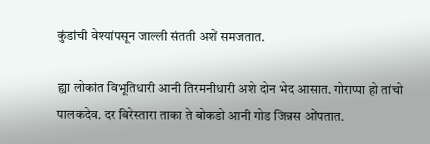कुंडांची वेश्यांपसून जाल्ली संतती अशें समजतात.

ह्या लोकांत विभूतिधारी आनी तिरमनीधारी अशे दोन भेद आसात. गोराप्पा हो तांचो पालकदेव. दर बिरेस्तारा ताका ते बोकडो आनी गोड जिन्नस ओंपतात.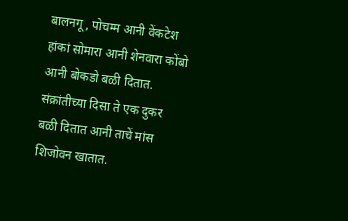बालनगू, पोचम्म आनी वेंकटेश हांकां सोमारा आनी शेनवारा कोंबो आनी बोकडो बळी दितात. संक्रांतीच्या दिसा ते एक दुकर बळी दितात आनी ताचें मांस शिजोवन खातात.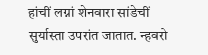हांचीं लग्नां शेनवारा सांडेचीं सुर्यास्ता उपरांत जातात. न्हवरो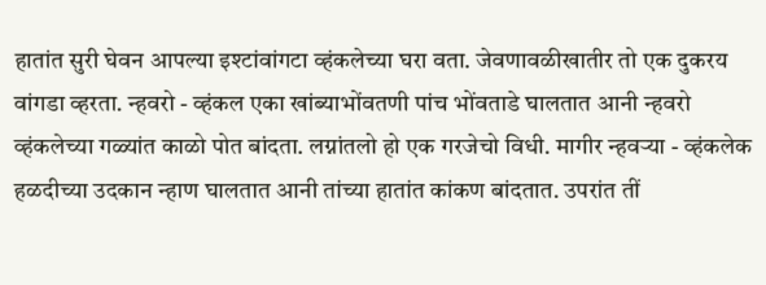हातांत सुरी घेवन आपल्या इश्टांवांगटा व्हंकलेच्या घरा वता. जेवणावळीखातीर तो एक दुकरय वांगडा व्हरता. न्हवरो - व्हंकल एका खांब्याभोंवतणी पांच भोंवताडे घालतात आनी न्हवरो व्हंकलेच्या गळ्यांत काळो पोत बांदता. लग्नांतलो हो एक गरजेचो विधी. मागीर न्हवऱ्या - व्हंकलेक हळदीच्या उदकान न्हाण घालतात आनी तांच्या हातांत कांकण बांदतात. उपरांत तीं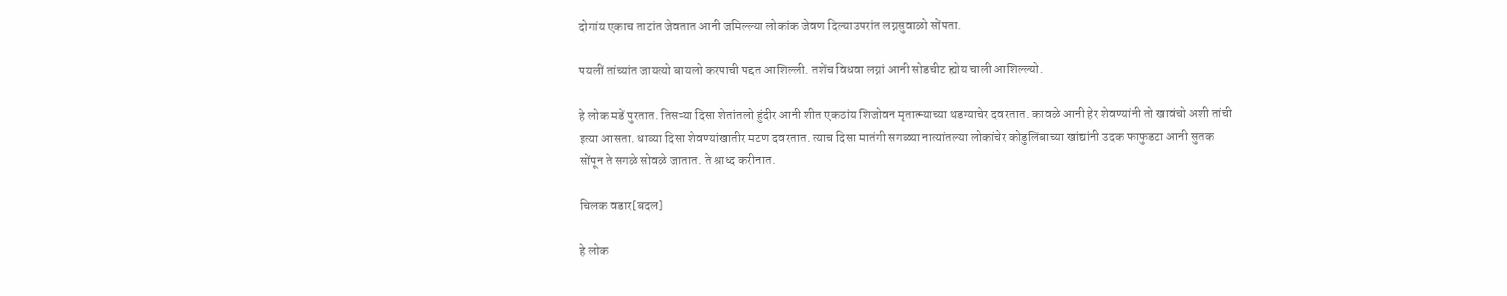दोगांय एकाच ताटांत जेवतात आनी जमिल्ल्या लोकांक जेवण दिल्याउपरांत लग्नसुवाळो सोंपता.

पयलीं तांच्यांत जायत्यो बायलो करपाची पद्दत आशिल्ली. तशेंच विधवा लग्नां आनी सोडचीट ह्योय चाली आशिल्ल्यो.

हे लोक मडें पुरतात. तिसऱ्या दिसा शेतांतलो हुंदीर आनी शीत एकठांय शिजोवन मृतात्म्याच्या थडग्याचेर दवरतात. कावळे आनी हेर शेवण्यांनी तो खावंचो अशी तांची इत्या आसता. धाव्या दिसा शेवण्यांखातीर मटण दवरतात. त्याच दिसा मातंगी सगळ्या नात्यांतल्या लोकांचेर कोडुलिंबाच्या खांद्यांनी उदक फाफुडटा आनी सुतक सोंपून ते सगळे सोवळे जातात. ते श्राध्द करीनात.

चिलक वडार[बदल]

हे लोक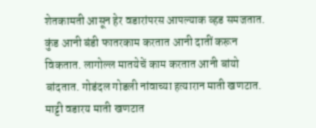शेतकामती आसून हेर वडारांपरस आपल्याक व्हड समजतात. कुंड आनी बंडी फातरकाम करतात आनी दातीं करून विकतात. लागोल्ल मातयेचें काम करतात आनी बांयो बांदतात. गोडंदल गोडली नांवाच्या हत्यारान माती खणटात. माट्टी वडारय माती खणटात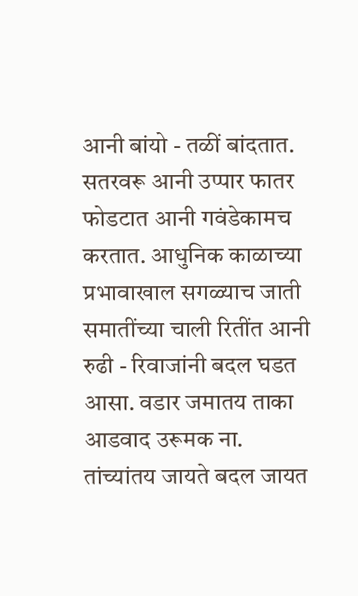आनी बांयो - तळीं बांदतात. सतरवरू आनी उप्पार फातर फोडटात आनी गवंडेकामच करतात. आधुनिक काळाच्या प्रभावाखाल सगळ्याच जाती समातींच्या चाली रितींत आनी रुढी - रिवाजांनी बदल घडत आसा. वडार जमातय ताका आडवाद उरूमक ना. तांच्यांतय जायते बदल जायत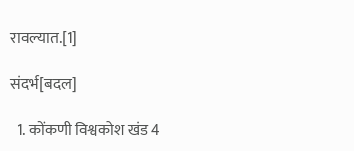रावल्यात.[1]

संदर्भ[बदल]

  1. कोंकणी विश्वकोश खंड 4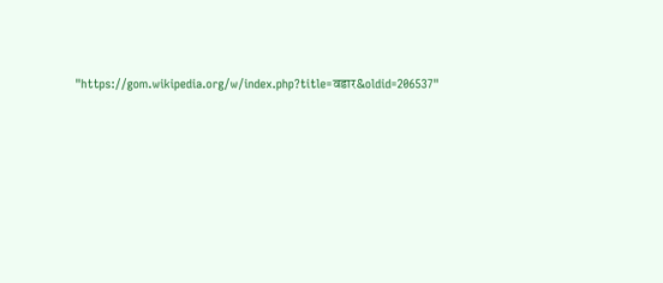"https://gom.wikipedia.org/w/index.php?title=वडार&oldid=206537"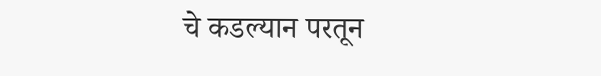चे कडल्यान परतून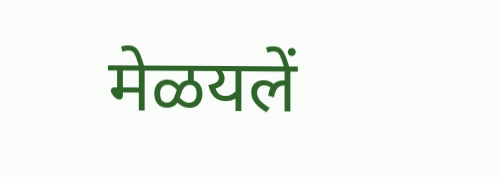मेळयलें